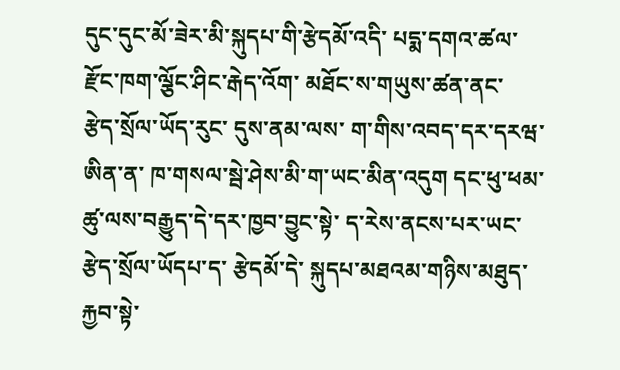དུང་དུང་མོ་ཟེར་མི་སྐུདཔ་གི་རྩེདམོ་འདི་ པདྨ་དགའ་ཚལ་རྫོང་ཁག་ལྕོང་ཤིང་རྒེད་འོག་ མཐོང་ས་གཡུས་ཚན་ནང་ རྩེད་སྲོལ་ཡོད་རུང་ དུས་ནམ་ལས་ ག་གིས་འབད་དར་དརཝ་ཨིན་ན་ ཁ་གསལ་སྦེ་ཤེས་མི་ག་ཡང་མིན་འདུག དང་ཕུ་ཕམ་ཚུ་ལས་བརྒྱུད་དེ་དར་ཁྱབ་བྱུང་སྟེ་ ད་རེས་ནངས་པར་ཡང་རྩེད་སྲོལ་ཡོདཔ་ད་ རྩེདམོ་དེ་ སྐུདཔ་མཐའམ་གཉིས་མཐུད་རྐྱབ་སྟེ་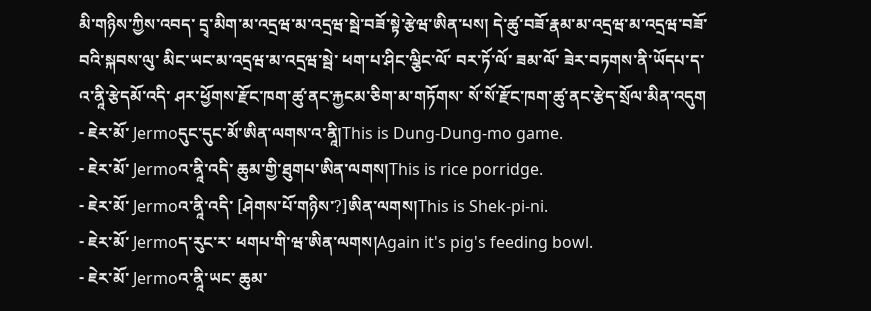མི་གཉིས་ཀྱིས་འབད་ དྲྭ་མིག་མ་འདྲཝ་མ་འདྲཝ་སྦེ་བཟོ་སྟེ་རྩེཝ་ཨིན་པས། དེ་ཚུ་བཟོ་རྣམ་མ་འདྲཝ་མ་འདྲཝ་བཟོ་བའི་སྐབས་ལུ་ མིང་ཡང་མ་འདྲཝ་མ་འདྲཝ་སྦེ་ ཕག་པ་ཤིང་ལྕིང་ལོ་ བར་ཏོ་ལོ་ ཟམ་ལོ་ ཟེར་བཏགས་ནི་ཡོདཔ་ད་ འ་ནཱི་རྩེདམོ་འདི་ ཤར་ཕྱོགས་རྫོང་ཁག་ཚུ་ནང་རྐྱངམ་ཅིག་མ་གཏོགས་ སོ་སོ་རྫོང་ཁག་ཚུ་ནང་རྩེད་སྲོལ་མིན་འདུག
- ཇེར་མོ་ Jermoདུང་དུང་མོ་ཨིན་ལགས་འ་ནཱི།This is Dung-Dung-mo game.
- ཇེར་མོ་ Jermoའ་ནཱི་འདི་ ཆུམ་གྱི་ཐུགཔ་ཨིན་ལགས།This is rice porridge.
- ཇེར་མོ་ Jermoའ་ནཱི་འདི་ [ཤེགས་པོ་གཉིས་?]ཨིན་ལགས།This is Shek-pi-ni.
- ཇེར་མོ་ Jermoད་རུང་ར་ ཕགཔ་གི་ཝ་ཨིན་ལགས།Again it's pig's feeding bowl.
- ཇེར་མོ་ Jermoའ་ནཱི་ཡང་ ཆུམ་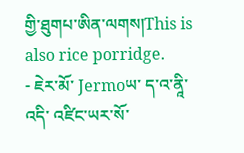གྱི་ཐུགཔ་ཨིན་ལགས།This is also rice porridge.
- ཇེར་མོ་ Jermoཡ་ ད་འ་ནཱི་འདི་ འཛིང་ཡར་སོ་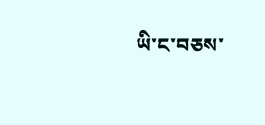ཡི་ང་བཅས་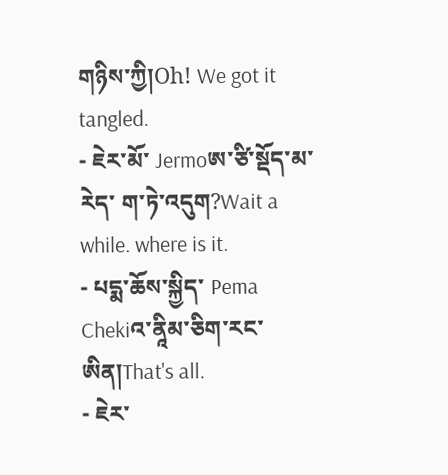གཉིས་ཀྱི།Oh! We got it tangled.
- ཇེར་མོ་ Jermoཨ་ཙི་སྡོད་མ་རེད་ ག་ཏེ་འདུག?Wait a while. where is it.
- པདྨ་ཆོས་སྐྱིད་ Pema Chekiའ་ནཱིམ་ཅིག་རང་ཨིན།That's all.
- ཇེར་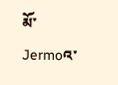མོ་ Jermoའ་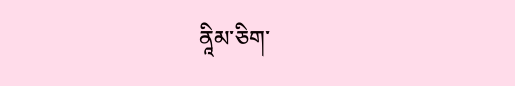ནཱིམ་ཅིག་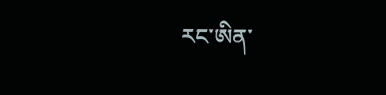རང་ཨིན་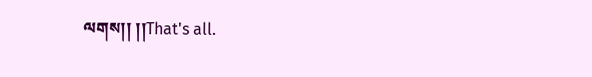ལགས།། །།That's all.